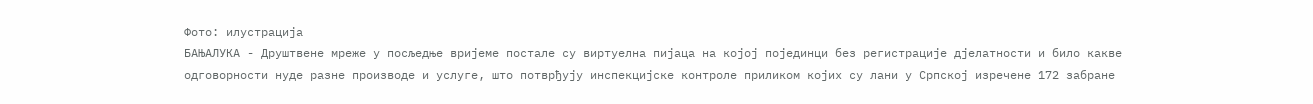Фото: илустрација
БАЊАЛУКА - Друштвене мреже у посљедње вријеме постале су виртуелна пијаца на којој појединци без регистрације дјелатности и било какве одговорности нуде разне производе и услуге, што потврђују инспекцијске контроле приликом којих су лани у Српској изречене 172 забране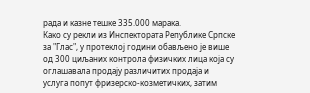рада и казне тешке 335.000 марака.
Како су рекли из Инспектората Републике Српске за "Глас", у протеклој години обављено је више од 300 циљаних контрола физичких лица која су оглашавала продају различитих продаја и услуга попут фризерско-козметичких, затим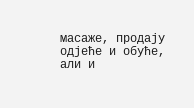масаже, продају одјеће и обуће, али и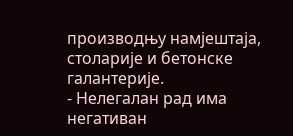производњу намјештаја, столарије и бетонске галантерије.
- Нелегалан рад има негативан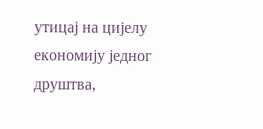утицај на цијелу економију једног друштва,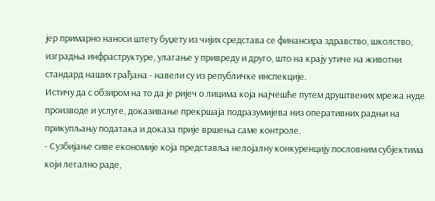јер примарно наноси штету буџету из чијих средстава се финансира здравство, школство, изградња инфраструктуре, улагање у привреду и друго, што на крају утиче на животни стандард наших грађана - навели су из републичке инспекције.
Истичу да с обзиром на то да је ријеч о лицима која најчешће путем друштвених мрежа нуде производе и услуге, доказивање прекршаја подразумијева низ оперативних радњи на прикупљању података и доказа прије вршења саме контроле.
- Сузбијање сиве економије која представља нелојалну конкуренцију пословним субјектима који легално раде,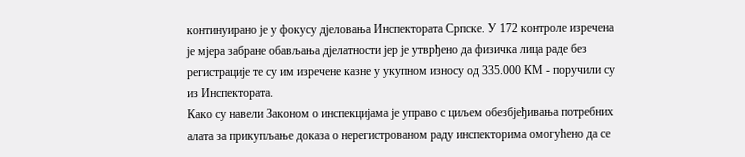континуирано је у фокусу дјеловања Инспектората Српске. У 172 контроле изречена је мјера забране обављања дјелатности јер је утврђено да физичка лица раде без регистрације те су им изречене казне у укупном износу од 335.000 КМ - поручили су из Инспектората.
Како су навели Законом о инспекцијама је управо с циљем обезбјеђивања потребних алата за прикупљање доказа о нерегистрованом раду инспекторима омогућено да се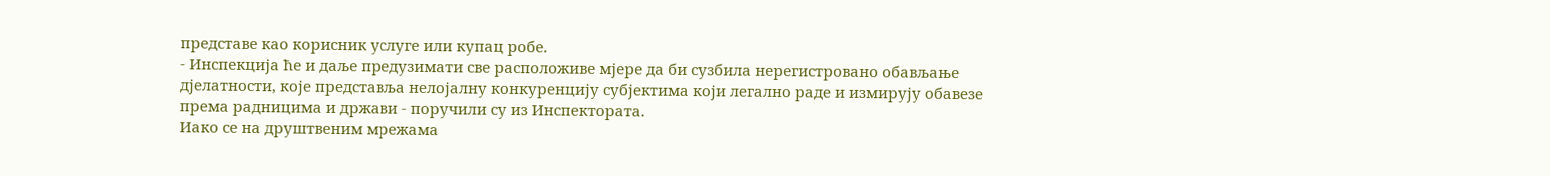представе као корисник услуге или купац робе.
- Инспекција ће и даље предузимати све расположиве мјере да би сузбила нерегистровано обављање дјелатности, које представља нелојалну конкуренцију субјектима који легално раде и измирују обавезе према радницима и држави - поручили су из Инспектората.
Иако се на друштвеним мрежама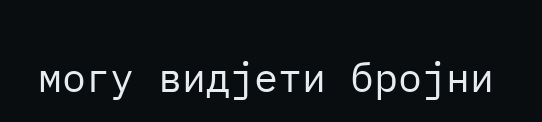могу видјети бројни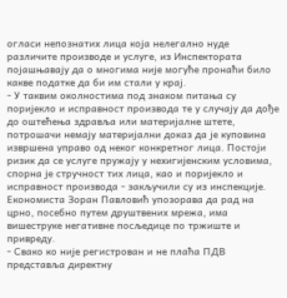огласи непознатих лица која нелегално нуде различите производе и услуге, из Инспектората појашњавају да о многима није могуће пронаћи било какве податке да би им стали у крај.
- У таквим околностима под знаком питања су поријекло и исправност производа те у случају да дође до оштећења здравља или материјалне штете, потрошачи немају материјални доказ да је куповина извршена управо од неког конкретног лица. Постоји ризик да се услуге пружају у нехигијенским условима, спорна је стручност тих лица, као и поријекло и исправност производа - закључили су из инспекције.
Економиста Зоран Павловић упозорава да рад на црно, посебно путем друштвених мрежа, има вишеструке негативне посљедице по тржиште и привреду.
- Свако ко није регистрован и не плаћа ПДВ представља директну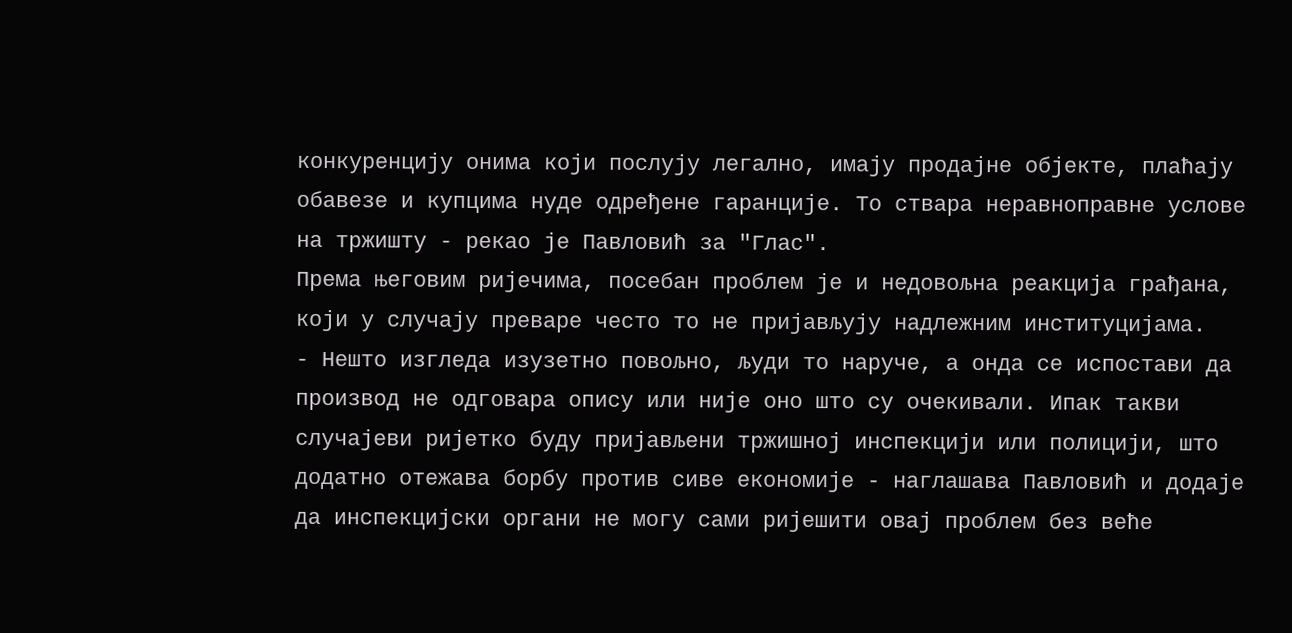конкуренцију онима који послују легално, имају продајне објекте, плаћају обавезе и купцима нуде одређене гаранције. То ствара неравноправне услове на тржишту - рекао је Павловић за "Глас".
Према његовим ријечима, посебан проблем је и недовољна реакција грађана, који у случају преваре често то не пријављују надлежним институцијама.
- Нешто изгледа изузетно повољно, људи то наруче, а онда се испостави да производ не одговара опису или није оно што су очекивали. Ипак такви случајеви ријетко буду пријављени тржишној инспекцији или полицији, што додатно отежава борбу против сиве економије - наглашава Павловић и додаје да инспекцијски органи не могу сами ријешити овај проблем без веће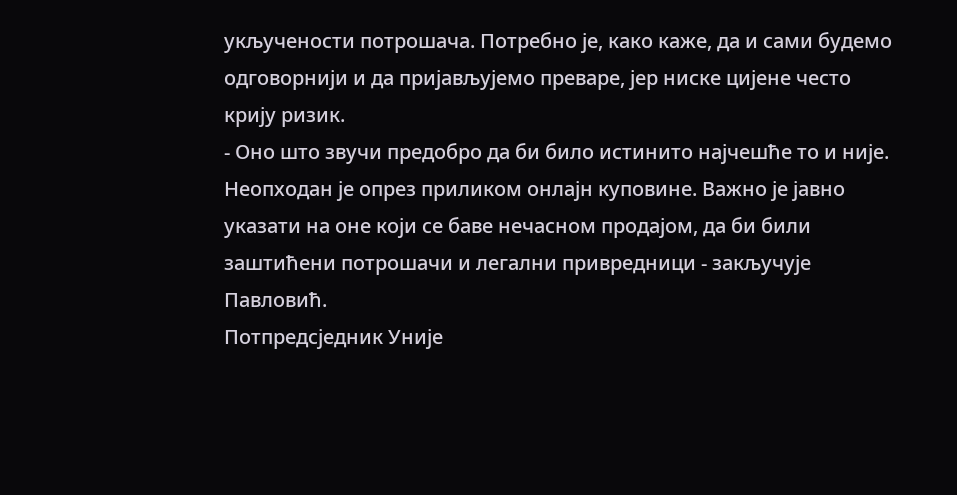укључености потрошача. Потребно је, како каже, да и сами будемо одговорнији и да пријављујемо преваре, јер ниске цијене често крију ризик.
- Оно што звучи предобро да би било истинито најчешће то и није. Неопходан је опрез приликом онлајн куповине. Важно је јавно указати на оне који се баве нечасном продајом, да би били заштићени потрошачи и легални привредници - закључује Павловић.
Потпредсједник Уније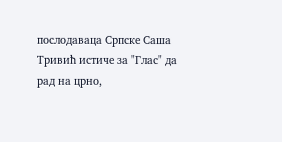послодаваца Српске Саша Тривић истиче за "Глас" да рад на црно,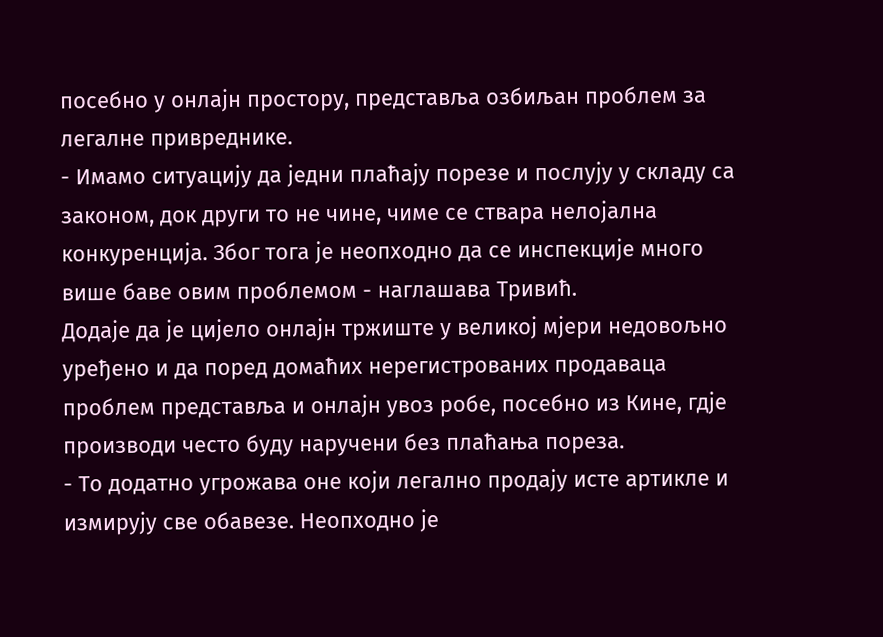посебно у онлајн простору, представља озбиљан проблем за легалне привреднике.
- Имамо ситуацију да једни плаћају порезе и послују у складу са законом, док други то не чине, чиме се ствара нелојална конкуренција. Због тога је неопходно да се инспекције много више баве овим проблемом - наглашава Тривић.
Додаје да је цијело онлајн тржиште у великој мјери недовољно уређено и да поред домаћих нерегистрованих продаваца проблем представља и онлајн увоз робе, посебно из Кине, гдје производи често буду наручени без плаћања пореза.
- То додатно угрожава оне који легално продају исте артикле и измирују све обавезе. Неопходно је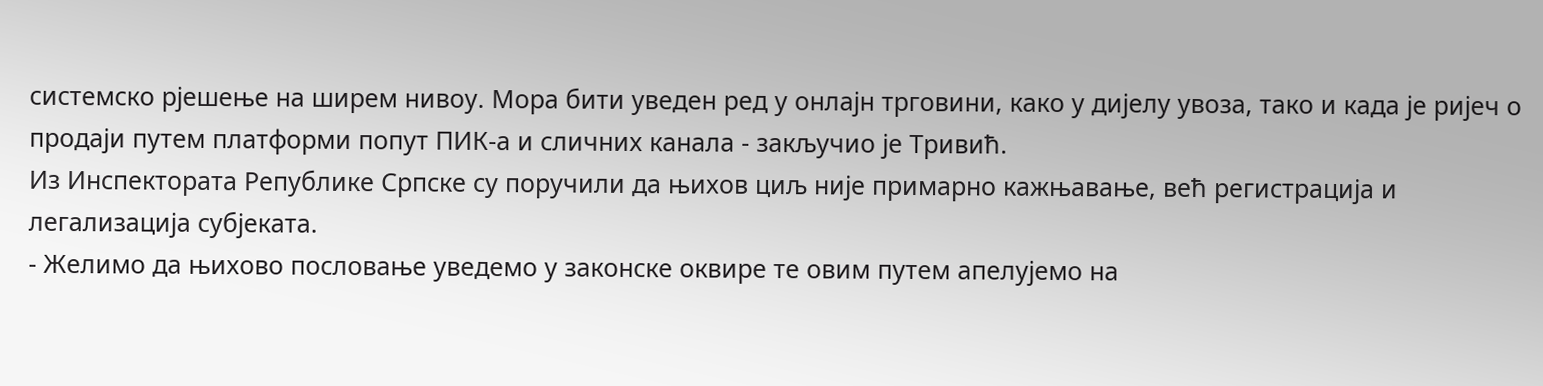системско рјешење на ширем нивоу. Мора бити уведен ред у онлајн трговини, како у дијелу увоза, тако и када је ријеч о продаји путем платформи попут ПИК-а и сличних канала - закључио је Тривић.
Из Инспектората Републике Српске су поручили да њихов циљ није примарно кажњавање, већ регистрација и легализација субјеката.
- Желимо да њихово пословање уведемо у законске оквире те овим путем апелујемо на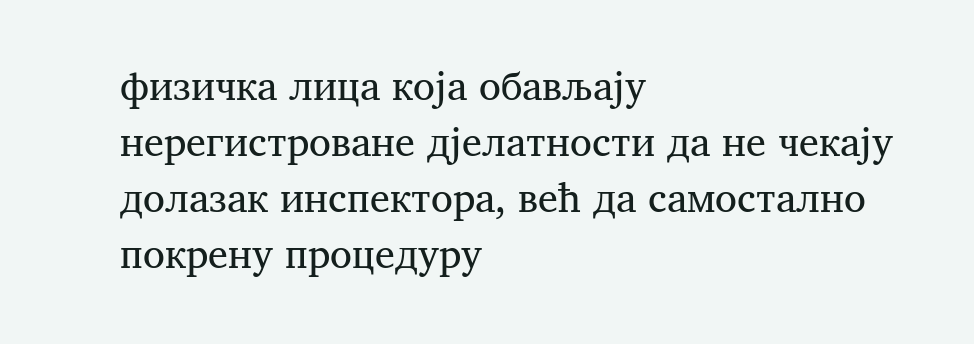физичка лица која обављају нерегистроване дјелатности да не чекају долазак инспектора, већ да самостално покрену процедуру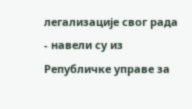легализације свог рада - навели су из Републичке управе за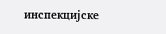инспекцијске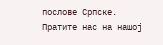послове Српске.
Пратите нас на нашој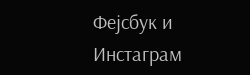Фејсбук и Инстаграм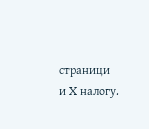страници и X налогу.